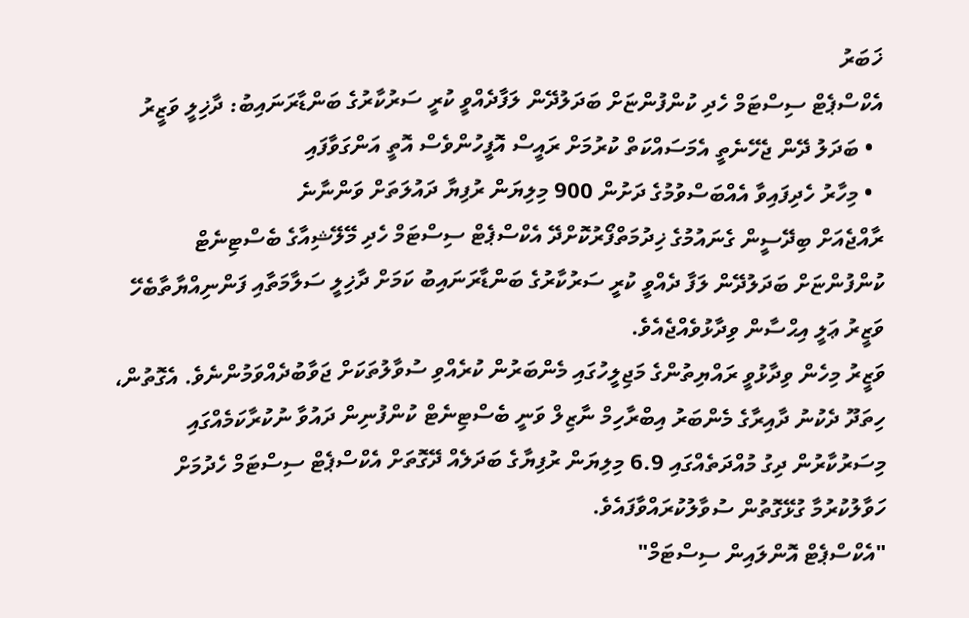ޚަބަރު
އެކްސްޕެޓް ސިސްޓަމް ހެދި ކުންފުންޏަށް ބަދަލުދޭން ލަފާދެއްވީ ކުރީ ސަރުކާރުގެ ބަންޑާރަނައިބު: ދާޚިލީ ވަޒީރު
  • ބަދަލު ދޭން ޖެހޭނެތީ އެމަސައްކަތް ކުރުމަށް ރައީސް އޮފީހުންވެސް އޮތީ އަންގަވާފައި
  • މިހާރު ހެދިފައިވާ އެއްބަސްވުމުގެ ދަށުން 900 މިލިޔަން ރުފިޔާ ދައުލަތަށް ވަންނާނެ
ރާއްޖެއަށް ބިދޭސީން ގެނައުމުގެ ޚިދުމަތްފޯރުކޮށްދޭ އެކްސްޕެޓް ސިސްޓަމް ހެދި މޭލޭޝިއާގެ ބެސްޓިނެޓް ކުންފުންޏަށް ބަދަލުދޭން ލަފާ ދެއްވީ ކުރީ ސަރުކާރުގެ ބަންޑާރަނައިބު ކަމަށް ދާޚިލީ ސަލާމަތާއި ފަންނިއްޔާތާބެހޭ ވަޒީރު ޢަލީ އިޙްސާން ވިދާޅުވެއްޖެއެވެ.
ވަޒީރު މިހެން ވިދާޅުވީ ރައްޔިތުންގެ މަޖިލީހުގައި މެންބަރުން ކުރެއްވި ސުވާލުތަކަށް ޖަވާބުދެއްވަމުންނެވެ. އެގޮތުން، ހިތަދޫ ދެކުނު ދާއިރާގެ މެންބަރު އިބްރާހިމް ނާޒިލް ވަނީ ބެސްޓިނެޓް ކުންފުނިން ދައުވާ ނުކުރާކަމެއްގައި މިސަރުކާރުން ދިގު މުއްދަތެއްގައި 6.9 މިލިޔަން ރުފިޔާގެ ބަދަލެއް ދޭގޮތަށް އެކްސްޕެޓް ސިސްޓަމް ހެދުމަށް ހަވާލުކުރުމާ ގުޅޭގޮތުން ސުވާލުކުރައްވާފައެވެ.
"އެކްސްޕެޓް އޮންލައިން ސިސްޓަމް"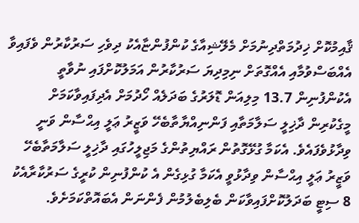ޤާއިމުކޮށް ޚިދުމަތްދިނުމަށް މެލޭޝިއާގެ ކުންފުންޏާއެކު ދިވެހި ސަރުކާރުން ވެފައިވާ އެއްބަސްވުމާއި އެއްގޮތަށް ނިމިދިޔަ ސަރުކާރުން އަމަލުކޮށްފައި ނުވާތީ އެކުންފުނިން 13.7 މިލިއަން ޑޮލަރުގެ ބަދަލެއް ހޯދުމަށް އެދިފައިވާކަމަށް މީގެކުރިން ދާޚިލީ ސަލާމަތާއި ފަންނިއްޔާތާބެހޭ ވަޒީރު ޢަލީ އިޙްސާން ވަނީ ވިދާޅުވެފައެވެ. އެކަމާ ގުޅޭގޮތުން ރައްޔިތުންގެ މަޖިލީހުގައި ދާޚިލީ ސަލާމަތާބެހޭ ވަޒީރު ޢަލީ އިޙްސާން ވިދާޅުވީ އެކަމާ ގުޅިގެން އެ ކުންފުނިން ކުރީގެ ސަރުކާރާއެކު 8 ސިޓީ ބަދަލުކޮށްފައިވާކަން ބެލިބެލުމުން ފެންނަން އެބައޮތްކަމަށެވެ.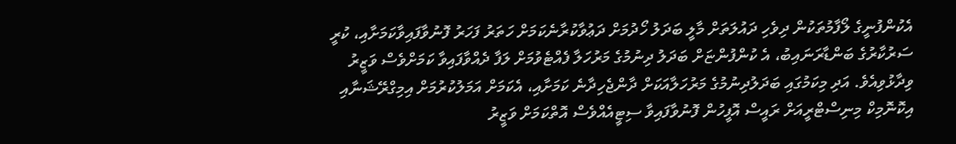އެކުންފުނީގެ ލޯފާމުތަކުން ދިވެހި ދައުލަތަށް މާލީ ބަދަލު ހޯދުމަށް ދަޢުވާކުރާނެކަމަށް ހަތަރު ފަހަރު ފޮނުވާފައިވާކަމަށާއި، ކުރީ ސަރުކާރުގެ ބަންޑާރަނައިބު، އެ ކުންފުންޏަށް ބަދަލު ދިނުމުގެ މަރުހަލާ ފެއްޓެވުމަށް ލަފާ ދެއްވާފައިވާ ކަމަށްވެސް ވަޒީރު ވިދާޅުވިއެވެ. އަދި މިކަމުގައި ބަދަލުދިނުމުގެ މަރުހަލާއަކަށް ދާންޖެހިދާނެ ކަމަށާއި، އެކަމަށް އަމަލުކުރުމަށް އިމިގްރޭޝަނާއި އިކޮނޮމިކް މިނިސްޓްރީއަށް ރައީސް އޮފީހުން ފޮނުވާފައިވާ ސިޓީއެއްވެސް އޮތްކަމަށް ވަޒީރު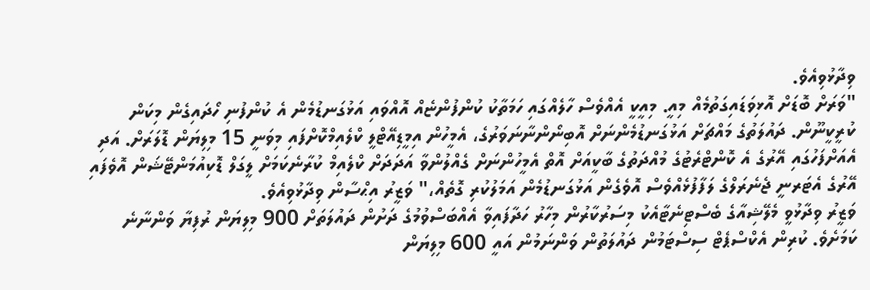ވިދާޅުވިއެވެ.
"ވަރަށް ބޮޑަށް އޮޅިވަޑައިގަތުމެއް މިއީ. މިއީކީ އެއްވެސް ހާލެއްގައި ހަމަތާކު ކުންފުންޏެއް އޮއްވައި އަޅުގަނޑުމެން އެ ކުންފުނި ހޯދައިގެން މިކަން ކުރީކީނޫން. ދައުލަތުގެ މައްޗަށް އަޅުގަނޑުމެންނަށް އޮބިނޯންނާނަވަރުގެ، އެމީހުން އިމީޑިއޭޓްލީ ކްލެއިމްކޮށްފައި މިވަނީ 15 މިލިޔަން ޑޮލަރަށް. އަދި އެއަށްފަހުގައި އޭރުގެ އެ ކޮންޓްރެޓުގެ މުއްދަތުގެ ބާކީއަށް އޮތް އެމީހުންނަށް ގެއްލުންވާ އަދަދަށް ކްލެއިމް ކުރާނެކަމަށް ލީގަލް ޑޮކިއުމަންޓޭޝަން އޮވެފައި އޭރުގެ އެޓަރނީ ޖެނެރަލްގެ ލަފާފުޅެއްވެސް އޮވެގެން އަޅުގަނޑުމެން އަމަލުކުރި ގޮތެއް،" ވަޒީރު އިޙްސާން ވިދާޅުވިއެވެ.
ވަޒީރު ވިދާޅުވީ މެލޭޝިއާގެ ބެސްޓިނެޓާއެކު މިސަރުކާރުން މިހާރު ހަދާފައިވާ އެއްބަސްވުމުގެ ދަށުން ދައުލަތަށް 900 މިލިޔަން ރުފިޔާ ވަންނާނެ ކަމަށެވެ. ކުރިން އެކްސްޕެޓް ސިސްޓަމުން ދައުލަތުން ވަންނަމުން އައީ 600 މިލިޔަން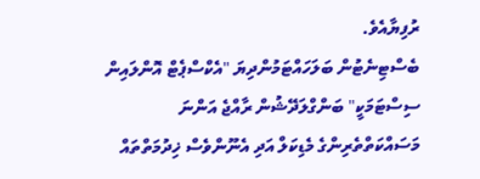ރުފިޔާއެވެ.
ބެސްޓިނެޓުން ބަލަހައްޓަމުންދިޔަ "އެކްސްޕެޓް އޮންލައިން ސިސްޓަމަކީ" ބަންގްލަދޭޝުން ރާއްޖެ އަންނަ މަސައްކަތްތެރިންގެ މެޑިކަލް އަދި އެނޫންވެސް ޚިދުމަތްތައް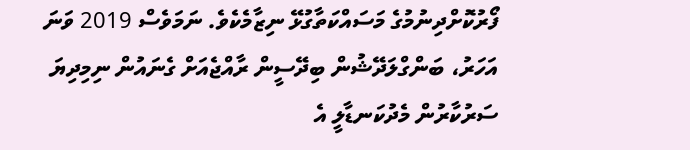ފޯރުކޮށްދިނުމުގެ މަސައްކަތާގުޅޭ ނިޒާމެކެވެ. ނަމަވެސް 2019 ވަނަ އަހަރު، ބަންގްލަދޭޝުން ބިދޭސީން ރާއްޖެއަށް ގެނައުން ނިމިދިޔަ ސަރުކާރުން މެދުކަނޑާލީ އެ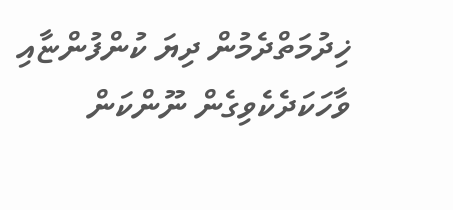ޚިދުމަތްދެމުން ދިޔަ ކުންފުންޏާއި ވާހަކަދެކެވިގެން ނޫންކަން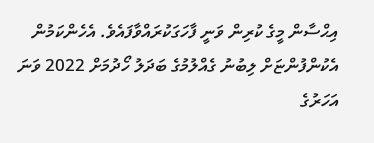އިޙްސާން މީގެ ކުރިން ވަނީ ފާހަގަކުރައްވާފައެވެ. އެހެންކަމުން އެކުންފުންޏަށް ލިބުނު ގެއްލުމުގެ ބަދަލު ހޯދުމަށް 2022 ވަނަ އަހަރުގެ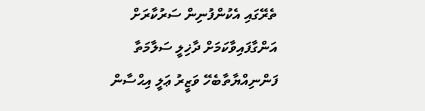ތެރޭގައި އެކުންފުނިން ސަރުކާރަށް އަންގާފައިވާކަމަށް ދާޚިލީ ސަލާމަތާ ފަންނިއްޔާތާބެހޭ ވަޒީރު ޢަލީ އިޙްސާން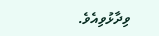ވިދާޅުވިއެވެ.